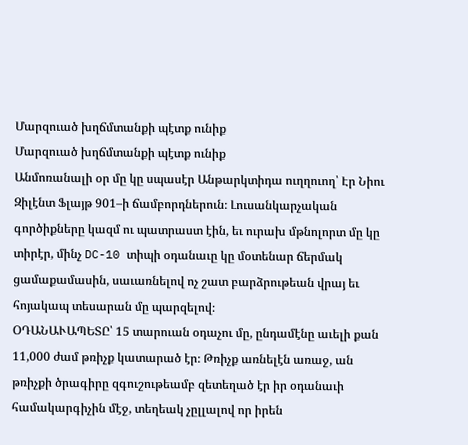Մարզուած խղճմտանքի պէտք ունիք
Մարզուած խղճմտանքի պէտք ունիք
Անմոռանալի օր մը կը սպասէր Անթարկտիդա ուղղուող՝ Էր Նիու Զիլէնտ Ֆլայթ 901–ի ճամբորդներուն։ Լուսանկարչական գործիքները կազմ ու պատրաստ էին, եւ ուրախ մթնոլորտ մը կը տիրէր, մինչ DC-10 տիպի օդանաւը կը մօտենար ճերմակ ցամաքամասին, սաւառնելով ոչ շատ բարձրութեան վրայ եւ հոյակապ տեսարան մը պարզելով։
ՕԴԱՆԱՒԱՊԵՏԸ՝ 15 տարուան օդաչու մը, ընդամէնը աւելի քան 11,000 ժամ թռիչք կատարած էր։ Թռիչք առնելէն առաջ, ան թռիչքի ծրագիրը զգուշութեամբ զետեղած էր իր օդանաւի համակարգիչին մէջ, տեղեակ չըլլալով որ իրեն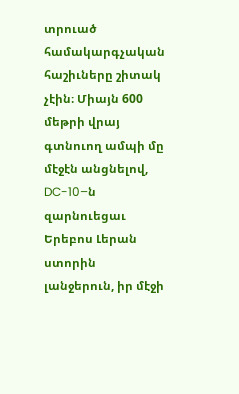տրուած համակարգչական հաշիւները շիտակ չէին։ Միայն 600 մեթրի վրայ գտնուող ամպի մը մէջէն անցնելով, DC-10–ն զարնուեցաւ Երեբոս Լերան ստորին լանջերուն, իր մէջի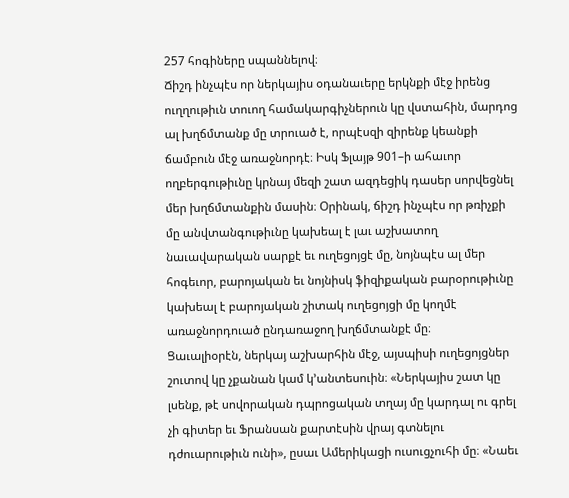257 հոգիները սպաննելով։
Ճիշդ ինչպէս որ ներկայիս օդանաւերը երկնքի մէջ իրենց ուղղութիւն տուող համակարգիչներուն կը վստահին, մարդոց ալ խղճմտանք մը տրուած է, որպէսզի զիրենք կեանքի ճամբուն մէջ առաջնորդէ։ Իսկ Ֆլայթ 901–ի ահաւոր ողբերգութիւնը կրնայ մեզի շատ ազդեցիկ դասեր սորվեցնել մեր խղճմտանքին մասին։ Օրինակ, ճիշդ ինչպէս որ թռիչքի մը անվտանգութիւնը կախեալ է լաւ աշխատող նաւավարական սարքէ եւ ուղեցոյցէ մը, նոյնպէս ալ մեր հոգեւոր, բարոյական եւ նոյնիսկ ֆիզիքական բարօրութիւնը կախեալ է բարոյական շիտակ ուղեցոյցի մը կողմէ առաջնորդուած ընդառաջող խղճմտանքէ մը։
Ցաւալիօրէն, ներկայ աշխարհին մէջ, այսպիսի ուղեցոյցներ շուտով կը չքանան կամ կ’անտեսուին։ «Ներկայիս շատ կը լսենք, թէ սովորական դպրոցական տղայ մը կարդալ ու գրել չի գիտեր եւ Ֆրանսան քարտէսին վրայ գտնելու դժուարութիւն ունի», ըսաւ Ամերիկացի ուսուցչուհի մը։ «Նաեւ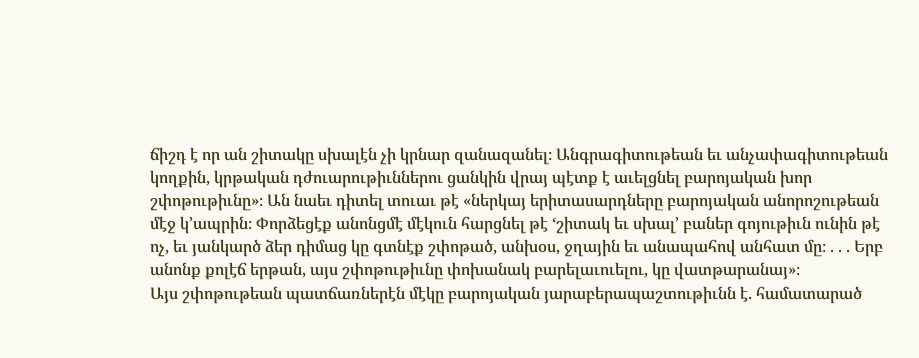ճիշդ է որ ան շիտակը սխալէն չի կրնար զանազանել։ Անգրագիտութեան եւ անչափագիտութեան կողքին, կրթական դժուարութիւններու ցանկին վրայ պէտք է աւելցնել բարոյական խոր շփոթութիւնը»։ Ան նաեւ դիտել տուաւ թէ «ներկայ երիտասարդները բարոյական անորոշութեան մէջ կ’ապրին։ Փորձեցէք անոնցմէ մէկուն հարցնել թէ ‘շիտակ եւ սխալ’ բաներ գոյութիւն ունին թէ ոչ, եւ յանկարծ ձեր դիմաց կը գտնէք շփոթած, անխօս, ջղային եւ անապահով անհատ մը։ . . . Երբ անոնք քոլէճ երթան, այս շփոթութիւնը փոխանակ բարելաւուելու, կը վատթարանայ»։
Այս շփոթութեան պատճառներէն մէկը բարոյական յարաբերապաշտութիւնն է. համատարած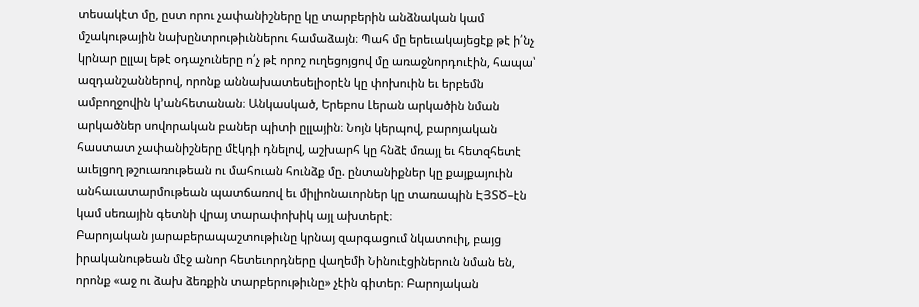տեսակէտ մը, ըստ որու չափանիշները կը տարբերին անձնական կամ մշակութային նախընտրութիւններու համաձայն։ Պահ մը երեւակայեցէք թէ ի՛նչ կրնար ըլլալ եթէ օդաչուները ո՛չ թէ որոշ ուղեցոյցով մը առաջնորդուէին, հապա՝ ազդանշաններով, որոնք աննախատեսելիօրէն կը փոխուին եւ երբեմն ամբողջովին կ’անհետանան։ Անկասկած, Երեբոս Լերան արկածին նման արկածներ սովորական բաներ պիտի ըլլային։ Նոյն կերպով, բարոյական հաստատ չափանիշները մէկդի դնելով, աշխարհ կը հնձէ մռայլ եւ հետզհետէ աւելցող թշուառութեան ու մահուան հունձք մը. ընտանիքներ կը քայքայուին անհաւատարմութեան պատճառով եւ միլիոնաւորներ կը տառապին ԷՅՏԾ–էն կամ սեռային գետնի վրայ տարափոխիկ այլ ախտերէ։
Բարոյական յարաբերապաշտութիւնը կրնայ զարգացում նկատուիլ, բայց իրականութեան մէջ անոր հետեւորդները վաղեմի Նինուէցիներուն նման են, որոնք «աջ ու ձախ ձեռքին տարբերութիւնը» չէին գիտեր։ Բարոյական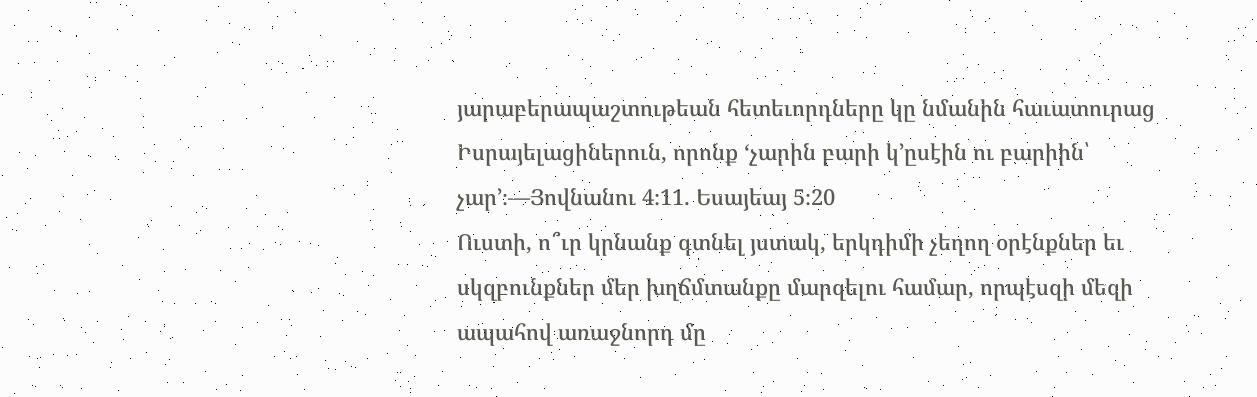յարաբերապաշտութեան հետեւորդները կը նմանին հաւատուրաց Իսրայելացիներուն, որոնք ‘չարին բարի կ’ըսէին ու բարիին՝ չար’։—Յովնանու 4։11. Եսայեայ 5։20
Ուստի, ո՞ւր կրնանք գտնել յստակ, երկդիմի չեղող օրէնքներ եւ սկզբունքներ մեր խղճմտանքը մարզելու համար, որպէսզի մեզի ապահով առաջնորդ մը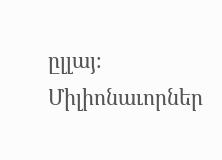ըլլայ։ Միլիոնաւորներ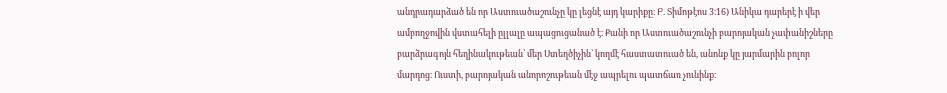անդրադարձած են որ Աստուածաշունչը կը լեցնէ այդ կարիքը։ Բ. Տիմոթէոս 3։16) Անիկա դարերէ ի վեր ամբողջովին վստահելի ըլլալը ապացուցանած է։ Քանի որ Աստուածաշունչի բարոյական չափանիշները բարձրագոյն հեղինակութեան՝ մեր Ստեղծիչին՝ կողմէ հաստատուած են, անոնք կը յարմարին բոլոր մարդոց։ Ուստի, բարոյական անորոշութեան մէջ ապրելու պատճառ չունինք։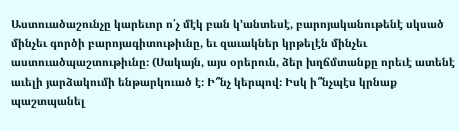Աստուածաշունչը կարեւոր ո՛չ մէկ բան կ’անտեսէ, բարոյականութենէ սկսած մինչեւ գործի բարոյագիտութիւնը, եւ զաւակներ կրթելէն մինչեւ աստուածպաշտութիւնը։ (Սակայն, այս օրերուն, ձեր խղճմտանքը որեւէ ատենէ աւելի յարձակումի ենթարկուած է։ Ի՞նչ կերպով։ Իսկ ի՞նչպէս կրնաք պաշտպանել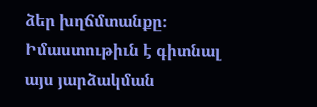ձեր խղճմտանքը։ Իմաստութիւն է գիտնալ այս յարձակման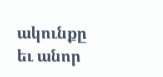ակունքը եւ անոր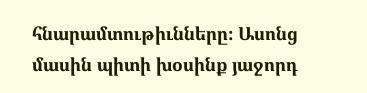հնարամտութիւնները։ Ասոնց մասին պիտի խօսինք յաջորդ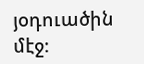յօդուածին մէջ։